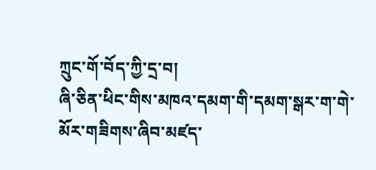ཀྲུང་གོ་བོད་ཀྱི་དྲ་བ།
ཞི་ཅིན་ཕིང་གིས་མཁའ་དམག་གི་དམག་སྒར་ག་གེ་མོར་གཟིགས་ཞིབ་མཛད་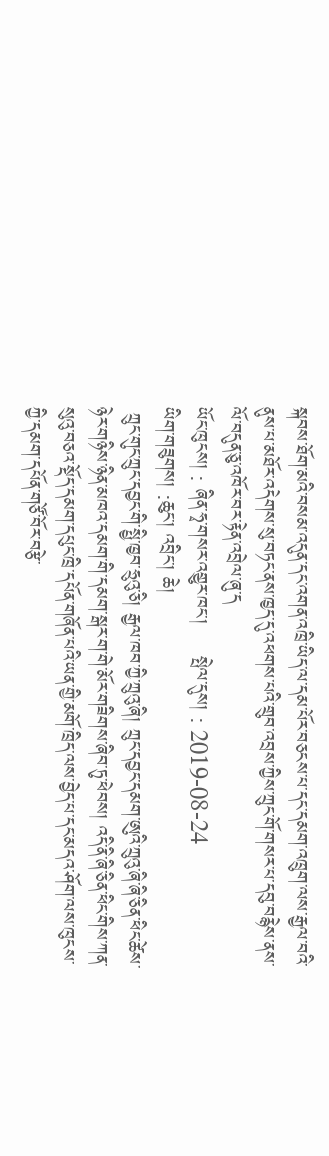སྐབས་ཐོག་མའི་བསམ་འདུན་དང་འགན་འཁྲི་ཡིད་ལ་དམ་པོར་བཅངས་པ་དང་དམག་འཁྲུག་ལས་རྒྱལ་བའི་ནུས་པ་མཐོར་འདེགས་སུ་བཏང་ནས་ཁྱད་དུ་འཕགས་པའི་གྲུབ་འབྲས་ཀྱིས་ཀྲུང་གོ་གསར་པ་དབུ་བརྙེས་ནས་ལོ་བདུན་ཅུ་འཁོར་བར་རྟེན་འབྲེལ་ཞུ་ད
ཡོང་ཁུངས། : ཞིན་ཧྭ་གསར་འགྱུར་ཁང་།     སྤེལ་དུས། : 2019-08-24
ཡིག་གཟུགས། :ཆུང་། འབྲིང་། ཆེ།
 ཀྲུང་གུང་ཀྲུང་དབྱང་གི་སྤྱི་ཁྱབ་ཧྲུའུ་ཅི། རྒྱལ་ཁབ་ཀྱི་ཀྲུའུ་ཞི། ཀྲུང་དབྱང་དམག་ཨུའི་ཀྲུའུ་ཞི་ཞི་ཅིན་ཕིང་ཚེས་ཉེར་གཉིས་ཉིན་མཁའ་དམག་གི་དམག་སྒར་ག་གེ་མོར་གཟིགས་ཞིབ་ཏུ་ཕེབས། འདི་ནི་ཞི་ཅིན་ཕིང་གིས་ཀན་སུའུ་བཅའ་སྡོད་དམག་དཔུང་ཁྲི་དཔོན་གཞོན་པའི་ཡན་གྱི་མགོ་ཁྲིད་ལས་བྱེད་པ་དང་མདའ་ཤོག་ལས་ཁུངས་ཀྱི་དམག་དཔོན་གཙོ་བོར་བརྩེ་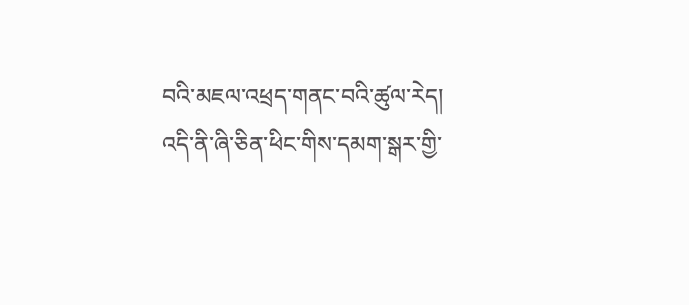བའི་མཇལ་འཕྲད་གནང་བའི་ཚུལ་རེད།
འདི་ནི་ཞི་ཅིན་ཕིང་གིས་དམག་སྒར་གྱི་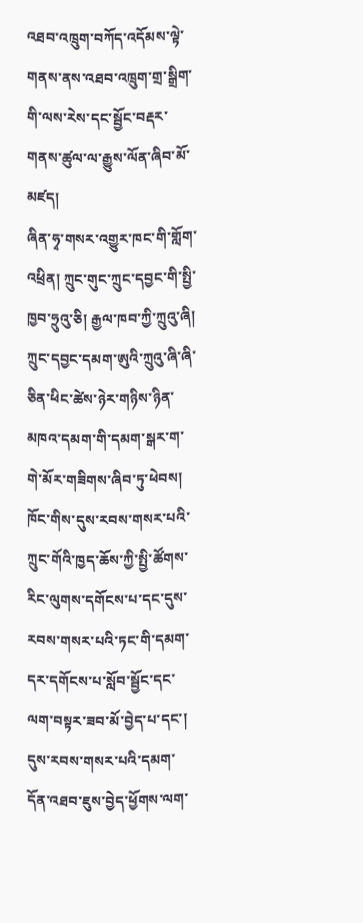འཐབ་འཁྲུག་བཀོད་འདོམས་ལྟེ་གནས་ནས་འཐབ་འཁྲུག་གྲ་སྒྲིག་གི་ལས་རེས་དང་སྦྱོང་བརྡར་གནས་ཚུལ་ལ་རྒྱུས་ལོན་ཞིབ་མོ་མཛད།
ཞིན་ཧྭ་གསར་འགྱུར་ཁང་གི་གློག་འཕྲིན། ཀྲུང་གུང་ཀྲུང་དབྱང་གི་སྤྱི་ཁྱབ་ཧྲུའུ་ཅི། རྒྱལ་ཁབ་ཀྱི་ཀྲུའུ་ཞི། ཀྲུང་དབྱང་དམག་ཨུའི་ཀྲུའུ་ཞི་ཞི་ཅིན་ཕིང་ཚེས་ཉེར་གཉིས་ཉིན་མཁའ་དམག་གི་དམག་སྒར་ག་གེ་མོར་གཟིགས་ཞིབ་ཏུ་ཕེབས། ཁོང་གིས་དུས་རབས་གསར་པའི་ཀྲུང་གོའི་ཁྱད་ཆོས་ཀྱི་སྤྱི་ཚོགས་རིང་ལུགས་དགོངས་པ་དང་དུས་རབས་གསར་པའི་ཏང་གི་དམག་དར་དགོངས་པ་སློབ་སྦྱོང་དང་ལག་བསྟར་ཟབ་མོ་བྱེད་པ་དང་། དུས་རབས་གསར་པའི་དམག་དོན་འཐབ་ཇུས་བྱེད་ཕྱོགས་ལག་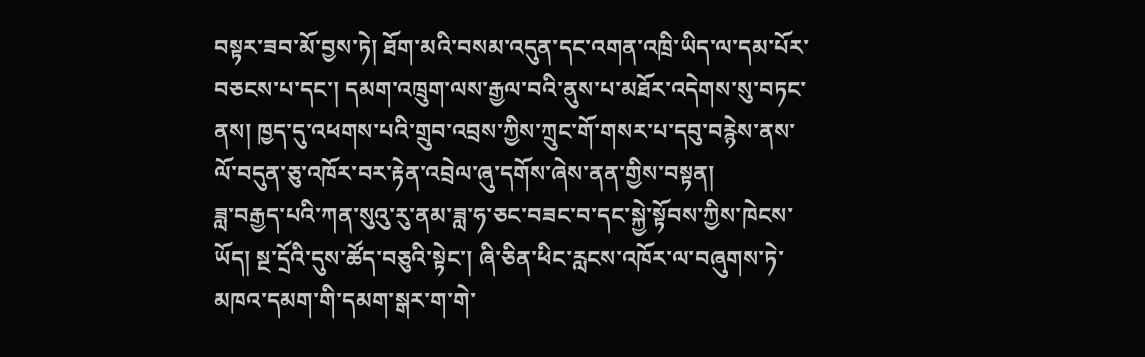བསྟར་ཟབ་མོ་བྱས་ཏེ། ཐོག་མའི་བསམ་འདུན་དང་འགན་འཁྲི་ཡིད་ལ་དམ་པོར་བཅངས་པ་དང་། དམག་འཁྲུག་ལས་རྒྱལ་བའི་ནུས་པ་མཐོར་འདེགས་སུ་བཏང་ནས། ཁྱད་དུ་འཕགས་པའི་གྲུབ་འབྲས་ཀྱིས་ཀྲུང་གོ་གསར་པ་དབུ་བརྙེས་ནས་ལོ་བདུན་ཅུ་འཁོར་བར་རྟེན་འབྲེལ་ཞུ་དགོས་ཞེས་ནན་གྱིས་བསྟན།
ཟླ་བརྒྱད་པའི་ཀན་སུའུ་རུ་ནམ་ཟླ་ཧ་ཅང་བཟང་བ་དང་སྐྱེ་སྟོབས་ཀྱིས་ཁེངས་ཡོད། སྔ་དྲོའི་དུས་ཚོད་བཅུའི་སྟེང་། ཞི་ཅིན་ཕིང་རླངས་འཁོར་ལ་བཞུགས་ཏེ་མཁའ་དམག་གི་དམག་སྒར་ག་གེ་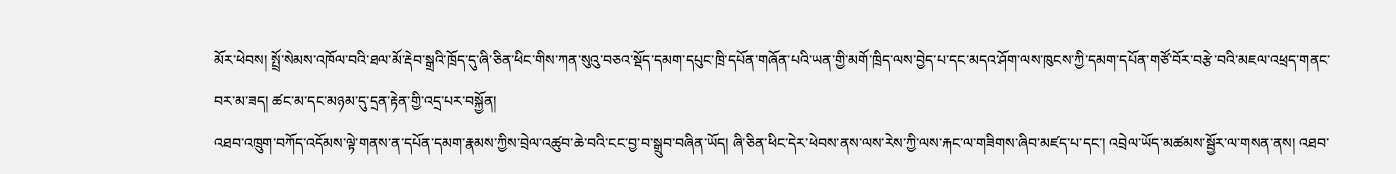མོར་ཕེབས། སྤྲོ་སེམས་འཁོལ་བའི་ཐལ་མོ་རྡེབ་སྒྲའི་ཁྲོད་དུ་ཞི་ཅིན་ཕིང་གིས་ཀན་སུའུ་བཅའ་སྡོད་དམག་དཔུང་ཁྲི་དཔོན་གཞོན་པའི་ཡན་གྱི་མགོ་ཁྲིད་ལས་བྱེད་པ་དང་མདའ་ཤོག་ལས་ཁུངས་ཀྱི་དམག་དཔོན་གཙོ་བོར་བརྩེ་བའི་མཇལ་འཕྲད་གནང་བར་མ་ཟད། ཚང་མ་དང་མཉམ་དུ་དྲན་རྟེན་གྱི་འདྲ་པར་བསྐྱོན།
འཐབ་འཁྲུག་བཀོད་འདོམས་ལྟེ་གནས་ན་དཔོན་དམག་རྣམས་ཀྱིས་བྲེལ་འཚུབ་ཆེ་བའི་ངང་བྱ་བ་སྒྲུབ་བཞིན་ཡོད། ཞི་ཅིན་ཕིང་དེར་ཕེབས་ནས་ལས་རེས་ཀྱི་ལས་རྐང་ལ་གཟིགས་ཞིབ་མཛད་པ་དང་། འབྲེལ་ཡོད་མཚམས་སྦྱོར་ལ་གསན་ནས། འཐབ་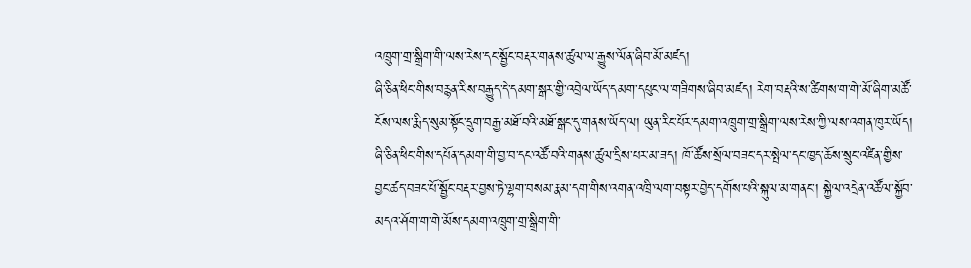འཁྲུག་གྲ་སྒྲིག་གི་ལས་རེས་དང་སྦྱོང་བརྡར་གནས་ཚུལ་ལ་རྒྱུས་ལོན་ཞིབ་མོ་མཛད།
ཞི་ཅིན་ཕིང་གིས་བརྙན་རིས་བརྒྱུད་དེ་དམག་སྒར་གྱི་འབྲེལ་ཡོད་དམག་དཔུང་ལ་གཟིགས་ཞིབ་མཛད། རེག་བརྡའི་ས་ཚིགས་ག་གེ་མོ་ཞིག་མཚོ་ངོས་ལས་རྨིད་སུམ་སྟོང་དྲུག་བརྒྱ་མཐོ་བའི་མཐོ་སྒང་དུ་གནས་ཡོད་ལ། ཡུན་རིང་པོར་དམག་འཁྲུག་གྲ་སྒྲིག་ལས་རེས་ཀྱི་ལས་འགན་ཁུར་ཡོད། ཞི་ཅིན་ཕིང་གིས་དཔོན་དམག་གི་བྱ་བ་དང་འཚོ་བའི་གནས་ཚུལ་དྲིས་པར་མ་ཟད། ཁོ་ཚོས་སྲོལ་བཟང་དར་སྤེལ་དང་ཁྱད་ཆོས་སྲུང་འཛིན་གྱིས་བྱང་ཚད་བཟང་པོ་སྦྱོང་བརྡར་བྱས་ཏེ་ལྷག་བསམ་རྣམ་དག་གིས་འགན་འཁྲི་ལག་བསྟར་བྱེད་དགོས་པའི་སྐུལ་མ་གནང་། སྐྱེལ་འདྲེན་འཚོལ་སྐྱོབ་མདའ་ཤོག་ག་གེ་མོས་དམག་འཁྲུག་གྲ་སྒྲིག་གི་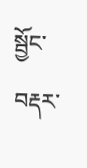སྦྱོང་བརྡར་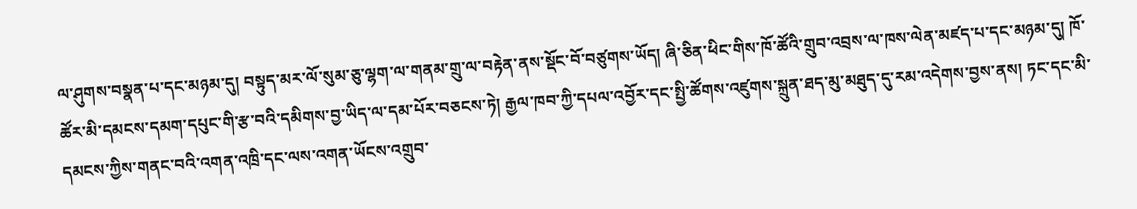ལ་ཤུགས་བསྣན་པ་དང་མཉམ་དུ། བསྟུད་མར་ལོ་སུམ་ཅུ་ལྷག་ལ་གནམ་གྲུ་ལ་བརྟེན་ནས་སྡོང་བོ་བཙུགས་ཡོད། ཞི་ཅིན་ཕིང་གིས་ཁོ་ཚོའི་གྲུབ་འབྲས་ལ་ཁས་ལེན་མཛད་པ་དང་མཉམ་དུ། ཁོ་ཚོར་མི་དམངས་དམག་དཔུང་གི་རྩ་བའི་དམིགས་བྱ་ཡིད་ལ་དམ་པོར་བཅངས་ཏེ། རྒྱལ་ཁབ་ཀྱི་དཔལ་འབྱོར་དང་སྤྱི་ཚོགས་འཛུགས་སྐྲུན་ཐད་མུ་མཐུད་དུ་རམ་འདེགས་བྱས་ནས། ཏང་དང་མི་དམངས་ཀྱིས་གནང་བའི་འགན་འཁྲི་དང་ལས་འགན་ཡོངས་འགྲུབ་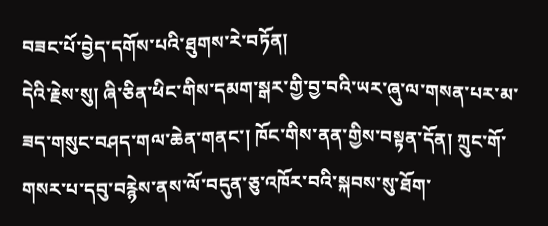བཟང་པོ་བྱེད་དགོས་པའི་ཐུགས་རེ་བཏོན།
དེའི་རྗེས་སུ། ཞི་ཅིན་ཕིང་གིས་དམག་སྒར་གྱི་བྱ་བའི་ཡར་ཞུ་ལ་གསན་པར་མ་ཟད་གསུང་བཤད་གལ་ཆེན་གནང་། ཁོང་གིས་ནན་གྱིས་བསྟན་དོན། ཀྲུང་གོ་གསར་པ་དབུ་བརྙེས་ནས་ལོ་བདུན་ཅུ་འཁོར་བའི་སྐབས་སུ་ཐོག་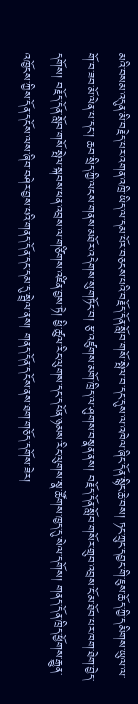མའི་བསམ་འདུན་མི་བརྗེད་པར་འགན་འཁྲི་ཡིད་ལ་དམ་པོར་བཅངས་པའི་བརྗོད་དོན་སློབ་གསོ་སྤེལ་བ་དང་དུས་ལ་འཁེལ་ཞིང་དོན་སྙིང་ཆེ་བས། ཏང་ཀྲུང་དབྱང་གི་ཇུས་ཆོད་ཀྱི་དམིགས་ཡུལ་ལ་གོ་བ་ཟབ་མོ་ལེན་པ་དང་། ཆབ་སྲིད་ཀྱི་ལངས་གནས་མཐོར་འདེགས་སུ་གཏོང་བ། རྩ་འཛུགས་མགོ་ཁྲིད་ལ་ཤུགས་བསྣན་ནས། བརྗོད་དོན་སློབ་གསོར་གྲུབ་འབྲས་ངོ་མ་ཐོབ་པར་ཁག་ཐེག་བྱེད་དགོས། བརྗོད་དོན་སློབ་གསོ་སྤེལ་སྐབས་ཕན་འབྲས་ལ་གཙིགས་འཛིན་བྱས་ཏེ། ཕྱི་ཚུལ་རིང་ལུགས་དང་དཔོན་ཉམས་རིང་ལུགས་སྣ་ཚོགས་ཁྱད་དུ་སེལ་དགོས། གནད་དོན་ཁྲིད་ཕྱོགས་རྒྱུན་འཁྱོངས་ཀྱིས་དོན་དངོས་ལས་ཞིབ་བཤེར་བྱས་པའི་གནད་དོན་དང་དམ་དུ་སྦྲེལ་ནས། གནད་དོན་དངོས་ནས་ཐག་གཅོད་དགོས་ཟེར།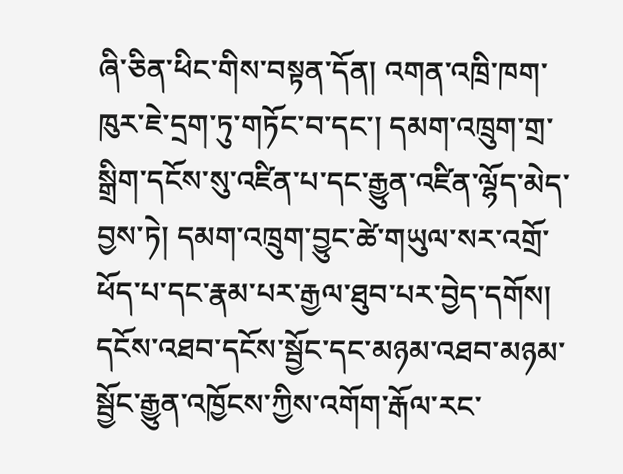ཞི་ཅིན་ཕིང་གིས་བསྟན་དོན། འགན་འཁྲི་ཁག་ཁུར་ཇེ་དྲག་ཏུ་གཏོང་བ་དང་། དམག་འཁྲུག་གྲ་སྒྲིག་དངོས་སུ་འཛིན་པ་དང་རྒྱུན་འཛིན་ལྷོད་མེད་བྱས་ཏེ། དམག་འཁྲུག་བྱུང་ཚེ་གཡུལ་སར་འགྲོ་ཕོད་པ་དང་རྣམ་པར་རྒྱལ་ཐུབ་པར་བྱེད་དགོས། དངོས་འཐབ་དངོས་སྦྱོང་དང་མཉམ་འཐབ་མཉམ་སྦྱོང་རྒྱུན་འཁྱོངས་ཀྱིས་འགོག་རྒོལ་རང་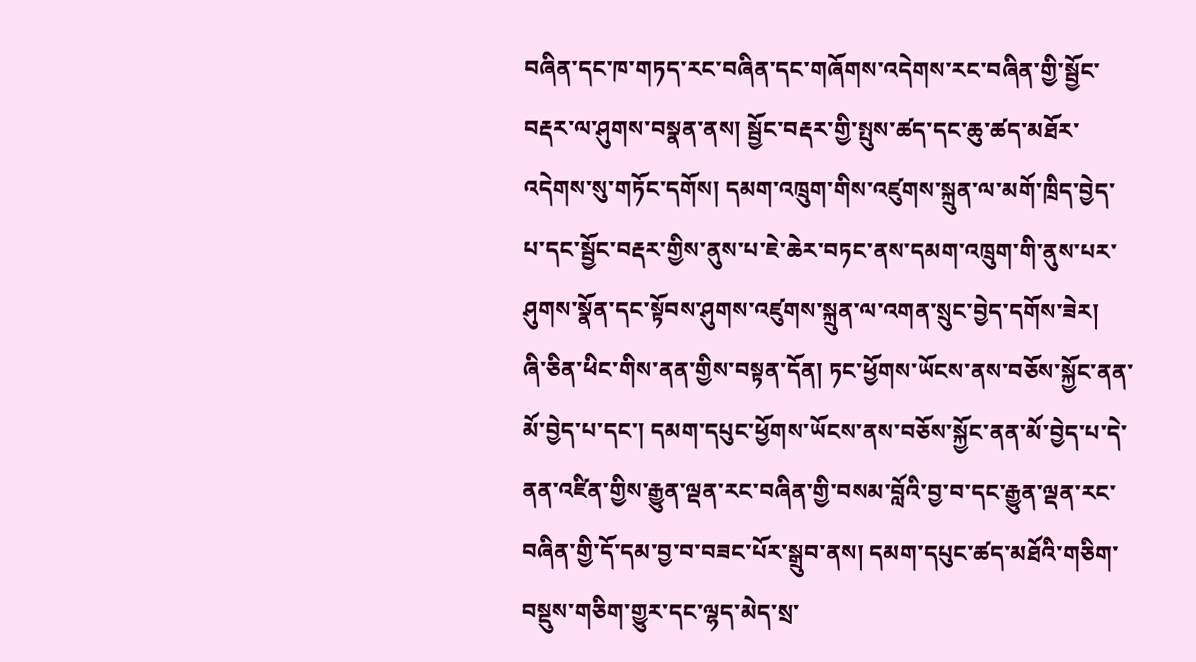བཞིན་དང་ཁ་གཏད་རང་བཞིན་དང་གཞོགས་འདེགས་རང་བཞིན་གྱི་སྦྱོང་བརྡར་ལ་ཤུགས་བསྣན་ནས། སྦྱོང་བརྡར་གྱི་སྤུས་ཚད་དང་ཆུ་ཚད་མཐོར་འདེགས་སུ་གཏོང་དགོས། དམག་འཁྲུག་གིས་འཛུགས་སྐྲུན་ལ་མགོ་ཁྲིད་བྱེད་པ་དང་སྦྱོང་བརྡར་གྱིས་ནུས་པ་ཇེ་ཆེར་བཏང་ནས་དམག་འཁྲུག་གི་ནུས་པར་ཤུགས་སྣོན་དང་སྟོབས་ཤུགས་འཛུགས་སྐྲུན་ལ་འགན་སྲུང་བྱེད་དགོས་ཟེར།
ཞི་ཅིན་ཕིང་གིས་ནན་གྱིས་བསྟན་དོན། ཏང་ཕྱོགས་ཡོངས་ནས་བཅོས་སྐྱོང་ནན་མོ་བྱེད་པ་དང་། དམག་དཔུང་ཕྱོགས་ཡོངས་ནས་བཅོས་སྐྱོང་ནན་མོ་བྱེད་པ་དེ་ནན་འཛིན་གྱིས་རྒྱུན་ལྡན་རང་བཞིན་གྱི་བསམ་བློའི་བྱ་བ་དང་རྒྱུན་ལྡན་རང་བཞིན་གྱི་དོ་དམ་བྱ་བ་བཟང་པོར་སྒྲུབ་ནས། དམག་དཔུང་ཚད་མཐོའི་གཅིག་བསྡུས་གཅིག་གྱུར་དང་ལྷད་མེད་སྲ་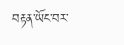བརྟན་ཡོང་བར་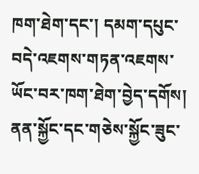ཁག་ཐེག་དང་། དམག་དཔུང་བདེ་འཇགས་གཏན་འཇགས་ཡོང་བར་ཁག་ཐེག་བྱེད་དགོས། ནན་སྐྱོང་དང་གཅེས་སྐྱོང་ཟུང་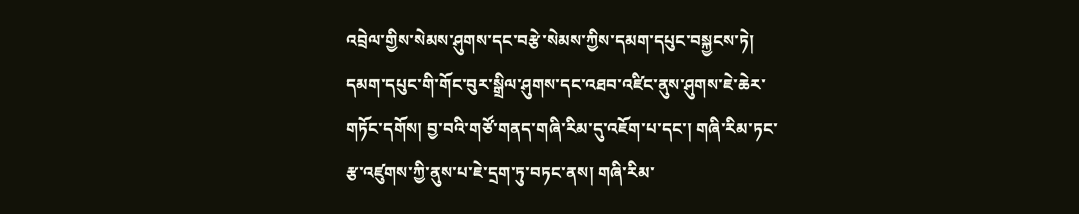འབྲེལ་གྱིས་སེམས་ཤུགས་དང་བརྩེ་སེམས་ཀྱིས་དམག་དཔུང་བསྐྱངས་ཏེ། དམག་དཔུང་གི་གོང་བུར་སྒྲིལ་ཤུགས་དང་འཐབ་འཛིང་ནུས་ཤུགས་ཇེ་ཆེར་གཏོང་དགོས། བྱ་བའི་གཙོ་གནད་གཞི་རིམ་དུ་འཇོག་པ་དང་། གཞི་རིམ་ཏང་རྩ་འཛུགས་ཀྱི་ནུས་པ་ཇེ་དྲག་ཏུ་བཏང་ནས། གཞི་རིམ་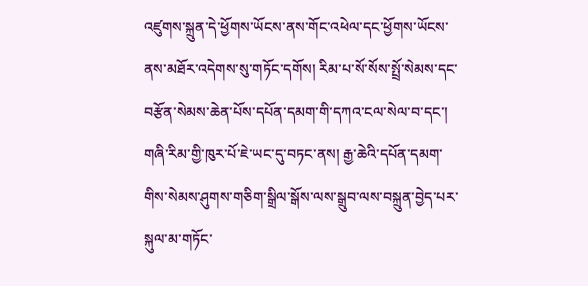འཛུགས་སྐྲུན་དེ་ཕྱོགས་ཡོངས་ནས་གོང་འཕེལ་དང་ཕྱོགས་ཡོངས་ནས་མཐོར་འདེགས་སུ་གཏོང་དགོས། རིམ་པ་སོ་སོས་སྤྲོ་སེམས་དང་བརྩོན་སེམས་ཆེན་པོས་དཔོན་དམག་གི་དཀའ་ངལ་སེལ་བ་དང་། གཞི་རིམ་གྱི་ཁུར་པོ་ཇེ་ཡང་དུ་བཏང་ནས། རྒྱ་ཆེའི་དཔོན་དམག་གིས་སེམས་ཤུགས་གཅིག་སྒྲིལ་སྒོས་ལས་སྒྲུབ་ལས་བསྐྲུན་བྱེད་པར་སྐུལ་མ་གཏོང་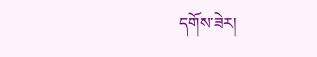དགོས་ཟེར།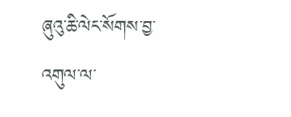ཞུའུ་ཆི་ལེང་སོགས་བྱ་འགུལ་ལ་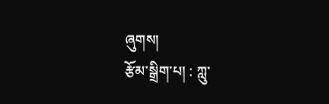ཞུགས།
རྩོམ་སྒྲིག་པ། : ཀླུ་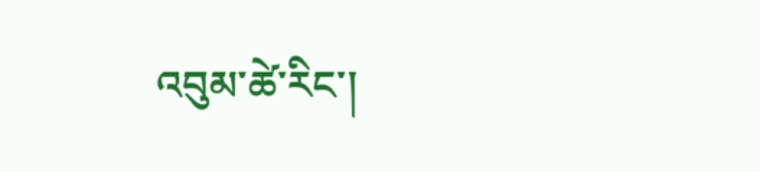འབུམ་ཚེ་རིང་།